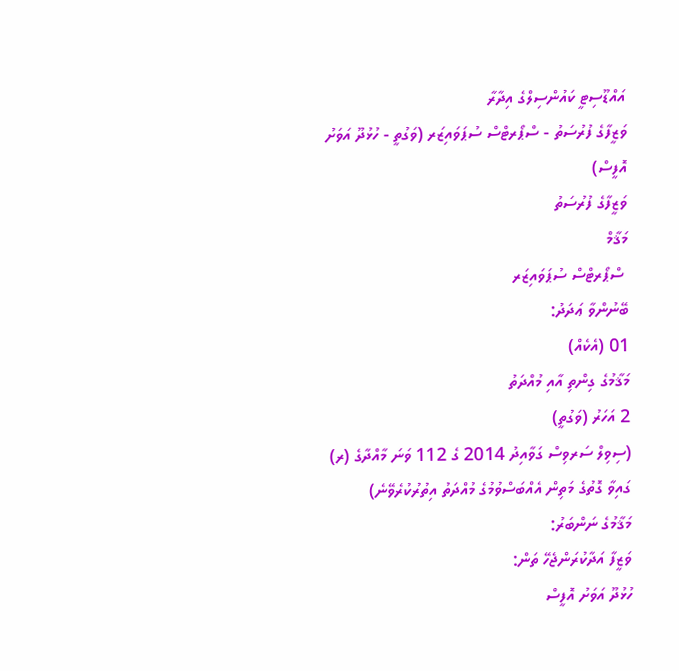އައްޑޫސިޓީ ކައުންސިލްގެ އިދާރާ
ވަޒީފާގެ ފުރުސަތު - ސްޕޯރޓްސް ސުޕަވައިޒަރ (ވަގުތީ - ހުޅުދޫ އަވަށު އޮފީސް)
ވަޒީފާގެ ފުރުސަތު
މަޤާމް
 ސްޕޯރޓްސް ސުޕަވައިޒަރ
ބޭނުންވާ ޢަދަދު:
01 (އެކެއް)
މަޤާމުގެ ގިންތި އާއި މުއްދަތު
2 އަހަރު (ވަގުތީ)
(ސިވިލް ސަރވިސް ގަވާއިދު 2014 ގެ 112 ވަނަ މާއްދާގެ (ރ) ގައިވާ ގޮތުގެ މަތިން އެއްބަސްވުމުގެ މުއްދަތު އިތުރުކުރެވޭނެ)
މަޤާމުގެ ނަންބަރު:
ވަޒީފާ އަދާކުރަންޖެހޭ ތަން:
ހުޅުދޫ އަވަށު އޮފީސް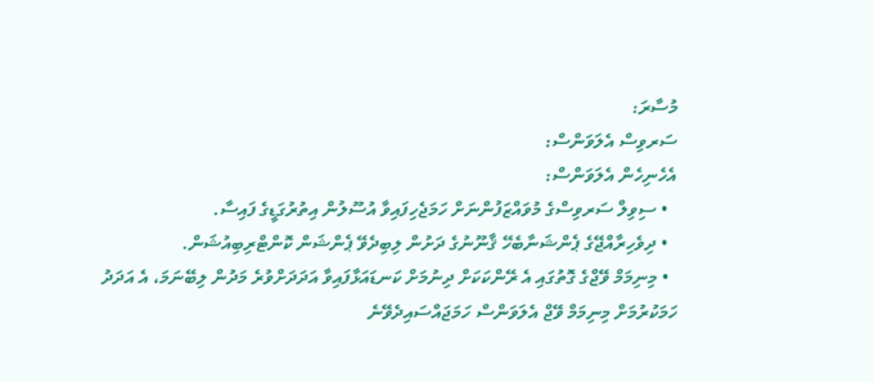މުސާރަ:
ސަރވިސް އެލަވަންސް:
އެހެނިހެން އެލަވަންސް:
  • ސިވިލް ސަރވިސްގެ މުވައްޒަފުންނަށް ހަމަޖެހިފައިވާ އުސޫލުން އިތުރުގަޑީގެ ފައިސާ.
  • ދިވެހިރާއްޖޭގެ ޕެންޝަނާބެހޭ ޤާނޫނުގެ ދަށުން ލިބިދެވޭ ޕެންޝަން ކޮންޓްރިބިއުޝަން.
  • މިނިމަމް ވޭޖްގެ ގޮތުގައި އެ ރޭންކަކަށް ދިނުމަށް ކަނޑައަޅާފައިވާ އަދަދަށްވުރެ މަދުން ލިބޭނަމަ، އެ އަދަދު ހަމަކުރުމަށް މިނިމަމް ވޭޖް އެލަވަންސް ހަމަޖައްސައިދެވޭނެ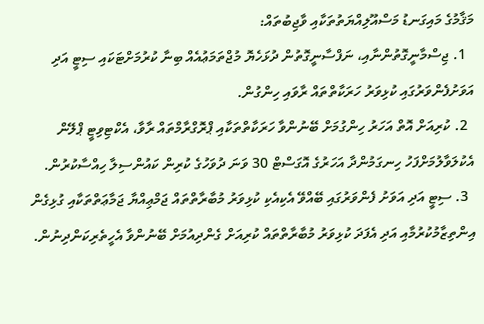މަޤާމުގެ މައިގަނޑު މަސްއޫލިއްޔަތުތަކާއި ވާޖިބުތައް:
  1. ޖިސްމާނީގޮތުންނާއި، ނަފްސާނީގޮތުން ދުޅަހެޔޮ މުޖްތަމަޢުއެއް ބިނާ ކުރުމަށްޓަކައި ސިޓީ އަދި އަވަށުފެންވަރުގައި ކުޅިވަރު ހަރަކާތްތައް ރާވައި ހިންގުން.
  2. ކުރިއަށް އޮތް އަހަރު ހިންގުމަށް ބޭނުންވާ ހަރަކާތްތަކާއި ޕްރޮގްރާމްތައް ރާވާ، އެކްޓިވިޓީ ޕްލޭން އެކުލަވާލުމަށްފަހު ހިނގަމުންދާ އަހަރުގެ އޮގަސްޓް 30 ވަނަ ދުވަހުގެ ކުރިން ކައުންސިލާ ހިއްސާކުރުން.
  3. ސިޓީ އަދި އަވަށު ފެންވަރުގައި ބޭއްވޭ އެކިއެކި ކުޅިވަރު މުބާރާތްތައް ޖަމްޢިއްޔާ ޖަމާޢަތްތަކާއި ގުޅިގެން އިންތިޒާމުކުރުމާއި އަދި އެފަދަ ކުޅިވަރު މުބާރާތްތައް ކުރިއަށް ގެންދިއުމަށް ބޭނުންވާ އެހީތެރިކަންދިނުން.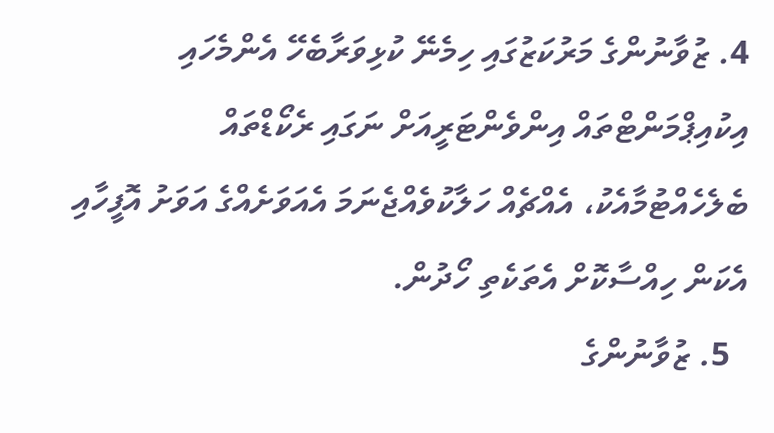4. ޒުވާނުންގެ މަރުކަޒުގައި ހިމެނޭ ކުޅިވަރާބެހޭ އެންމެހައި އިކުއިޕްމަންޓްތައް އިންވެންޓަރީއަށް ނަގައި ރެކޯޑްތައް ބެލެހެއްޓުމާއެކު، އެއްޗެއް ހަލާކުވެއްޖެނަމަ އެއަވަށެއްގެ އަވަށު އޮފީހާއި އެކަން ހިއްސާކޮށް އެތަކެތި ހޯދުން.
  5. ޒުވާނުންގެ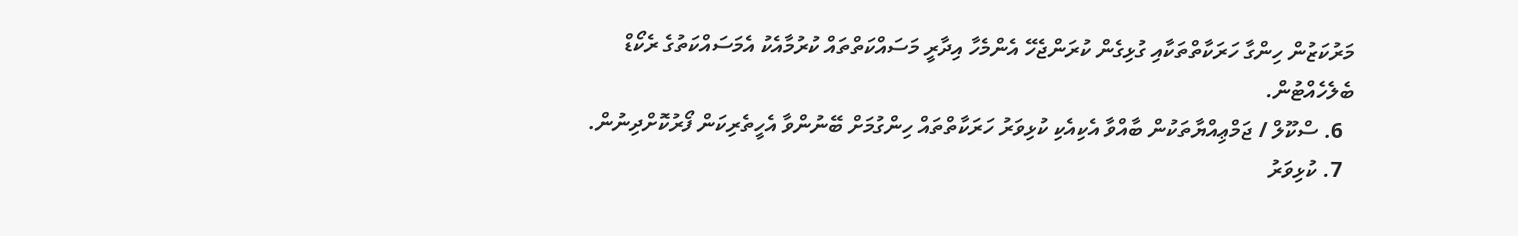މަރުކަޒުން ހިންގާ ހަރަކާތްތަކާއި ގުޅިގެން ކުރަންޖެހޭ އެންމެހާ އިދާރީ މަސައްކަތްތައް ކުރުމާއެކު އެމަސައްކަތުގެ ރެކޯޑް ބެލެހެއްޓުން.
  6. ސްކޫލް / ޖަމްޢިއްޔާތަކުން ބާއްވާ އެކިއެކި ކުޅިވަރު ހަރަކާތްތައް ހިންގުމަށް ބޭނުންވާ އެހީތެރިކަން ފޯރުކޮށްދިނުން.
  7. ކުޅިވަރު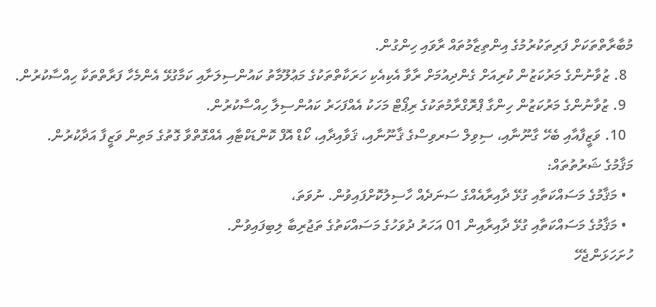މުބާރާތްތަކަށް ފަރިތަކުރުމުގެ އިންތިޒާމުތައް ރާވައި ހިންގުން.
  8. ޒުވާނުންގެ މަރުކަޒުން ކުރިއަށް ގެންދިއުމަށް ރާވާ އެކިއެކި ހަރަކާތްތަކުގެ މަޢުލޫމާތު ކައުންސިލަށާއި ކަމާގުޅޭ އެންމެހާ ފަރާތްތަކާ ހިއްސާކުރުން.
  9. ޒުވާނުންގެ މަރުކަޒުން ހިންގާ ޕްރޮގްރާމުތަކުގެ ރިޕޯޓް މަހަކު އެއްފަހަރު ކައުންސިލާ ހިއްސާކުރުން.
  10. ވަޒީފާއާއި ބެހޭ ގާނޫނާއި، ސިވިލް ސަރވިސްގެ ޤާނޫނާއި، ޤަވާއިދާއި، ކޯޑް އޮފް ކޮންޑަކްޓާއި އެއްގޮތްވާ ގޮތުގެ މަތިން ވަޒީފާ އަދާކުރުން.
މަޤާމުގެ ޝަރުތުތައް:
  • މަޤާމުގެ މަސައްކަތާއި ގުޅޭ ދާއިރާއެއްގެ ސަނަދެއް ހާސިލުކޮށްފައިވުން. ނުވަތަ،
  • މަޤާމުގެ މަސައްކަތާއި ގުޅޭ ދާއިރާއިން 01 އަހަރު ދުވަހުގެ މަސައްކަތުގެ ތަޖުރިބާ ލިބިފައިވުން.
ހުށަހަޅަންޖެހޭ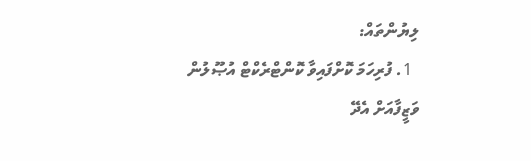ލިޔުންތައް:
  1. ފުރިހަމަ ކޮށްފައިވާ ކޮންޓްރެކްޓް އުޞޫލުން ވަޒީފާއަށް އެދޭ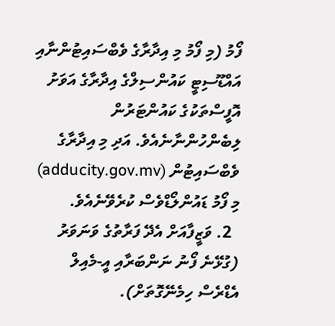ފޯމު (މި ފޯމު މި އިދާރާގެ ވެބްސައިޓުންނާއި އައްޑޫސިޓީ ކައުންސިލްގެ އިދާރާގެ އަވަށު އޮފީސްތަކުގެ ކައުންޓަރުން ލިބެންހުންނާނެއެވެ. އަދި މި އިދާރާގެ ވެބްސައިޓުން (adducity.gov.mv) މި ފޯމު ޑައުންލޯޑްވެސް ކުރެވޭނެއެވެ.
  2. ވަޒީފާއަށް އެދޭ ފަރާތުގެ ވަނަވަރު (ގުޅޭނެ ފޯނު ނަންބަރާއި އީ-މެއިލް އެޑްރެސް ހިމެނޭގޮތަށް).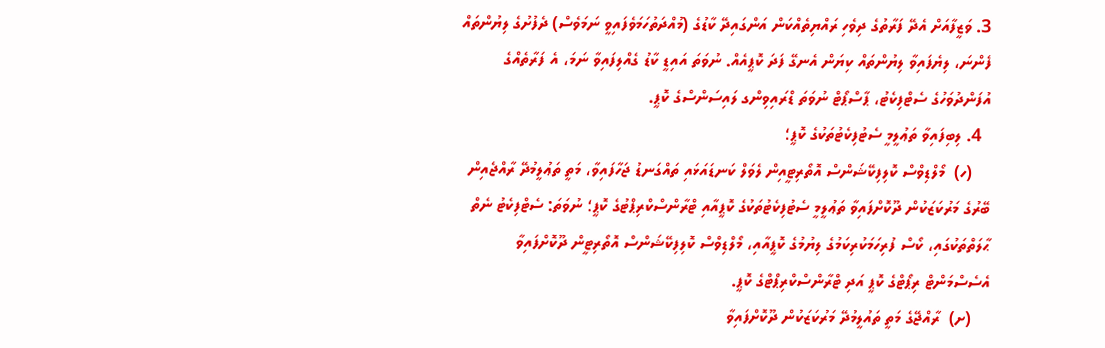3. ވަޒީފާއަށް އެދޭ ފަރާތުގެ ދިވެހި ރައްޔިތެއްކަން އަންގައިދޭ ކާޑުގެ (މުއްދަތުހަމަވެފައިވީ ނަމަވެސް) ދެފުށުގެ ލިޔުންތައް ފެންނަ، ލިޔެފައިވާ ލިޔުންތައް ކިޔަން އެނގޭ ފަދަ ކޮޕީއެއް. ނުވަތަ އައިޑީ ކާޑު ގެއްލިފައިވާ ނަމަ، އެ ފަރާތެއްގެ އުފަންދުވަހުގެ ސެޓްފިކެޓު، ޕާސްޕޯޓް ނުވަތަ ޑްރައިވިންގ ލައިސަންސްގެ ކޮޕީ.
  4. ލިބިފައިވާ ތަޢުލީމީ ސެޓުފިކެޓުތަކުގެ ކޮޕީ؛
    (ހ)  މޯލްޑިވްސް ކޮލިފިކޭޝަންސް އޮތޯރިޓީއިން ލެވަލް ކަނޑައަޅައި ތައްގަނޑު ޖަހާފައިވާ، މަތީ ތަޢުލީމުދޭ ރާއްޖެއިން ބޭރުގެ މަރުކަޒަކުން ދޫކޮށްފައިވާ ތަޢުލީމީ ސެޓުފިކެޓުތަކުގެ ކޮޕީއާއި ޓްރާންސްކްރިޕްޓުގެ ކޮޕީ؛ ނުވަތަ: ސެޓްފިކެޓު ނެތް ޙާލަތްތަކުގައި، ކޯސް ފުރިހަމަކުރިކަމުގެ ލިޔުމުގެ ކޮޕީއާއި، މޯލްޑިވްސް ކޮލިފިކޭޝަންސް އޮތޯރިޓީން ދޫކޮށްފައިވާ އެސެސްމަންޓް ރިޕޯޓްގެ ކޮޕީ އަދި ޓްރާންސްކްރިޕްޓްގެ ކޮޕީ.
    (ށ)  ރާއްޖޭގެ މަތީ ތައުލީމުދޭ މަރުކަޒަކުން ދޫކޮށްފައިވާ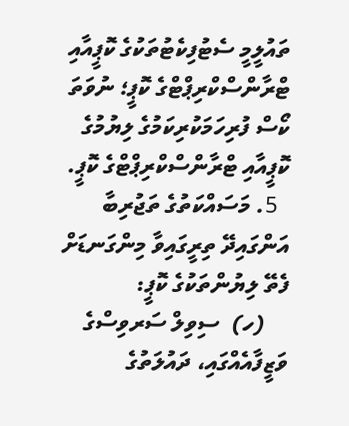ތައުލީމީ ސެޓުފިކެޓުތަކުގެ ކޮޕީއާއި ޓްރާންސްކްރިޕްޓްގެ ކޮޕީ؛ ނުވަތަ ކޯސް ފުރިހަމަކުރިކަމުގެ ލިޔުމުގެ ކޮޕީއާއި ޓްރާންސްކްރިޕްޓްގެ ކޮޕީ.
  5. މަސައްކަތުގެ ތަޖުރިބާ އަންގައިދޭ ތިރީގައިވާ މިންގަނޑަށް ފެތޭ ލިޔުންތަކުގެ ކޮޕީ:
    (ހ)  ސިވިލް ސަރވިސްގެ ވަޒީފާއެއްގައި، ދައުލަތުގެ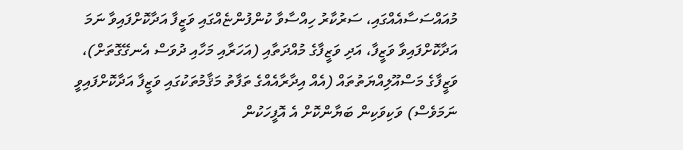މުއައްސަސާއެއްގައި، ސަރުކާރު ހިއްސާވާ ކުންފުންޏެއްގައި ވަޒީފާ އަދާކޮށްފައިވާ ނަމަ އަދާކޮށްފައިވާ ވަޒީފާ، އަދި ވަޒީފާގެ މުއްދަތާއި (އަހަރާއި މަހާއި ދުވަސް އެނގޭގޮތަށް)، ވަޒީފާގެ މަސްއޫލިއްޔަތުތައް (އެއް އިދާރާއެއްގެ ތަފާތު މަޤާމުތަކުގައި ވަޒީފާ އަދާކޮށްފައިވީ ނަމަވެސް) ވަކިވަކިން ބަޔާންކޮށް އެ އޮފީހަކުން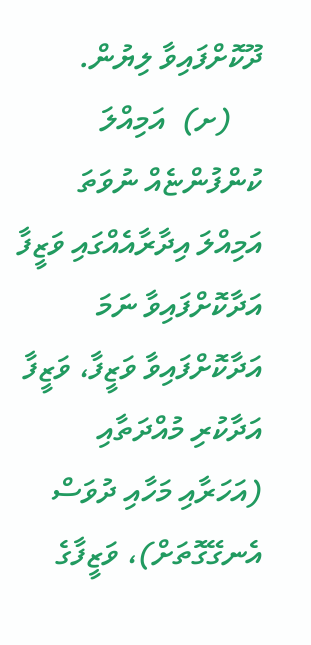ދޫކޮށްފައިވާ ލިޔުން.
    (ށ)  އަމިއްލަ ކުންފުންޏެއް ނުވަތަ އަމިއްލަ އިދާރާއެއްގައި ވަޒީފާ އަދާކޮށްފައިވާ ނަމަ އަދާކޮށްފައިވާ ވަޒީފާ، ވަޒީފާ އަދާކުރި މުއްދަތާއި (އަހަރާއި މަހާއި ދުވަސް އެނގޭގޮތަށް)، ވަޒީފާގެ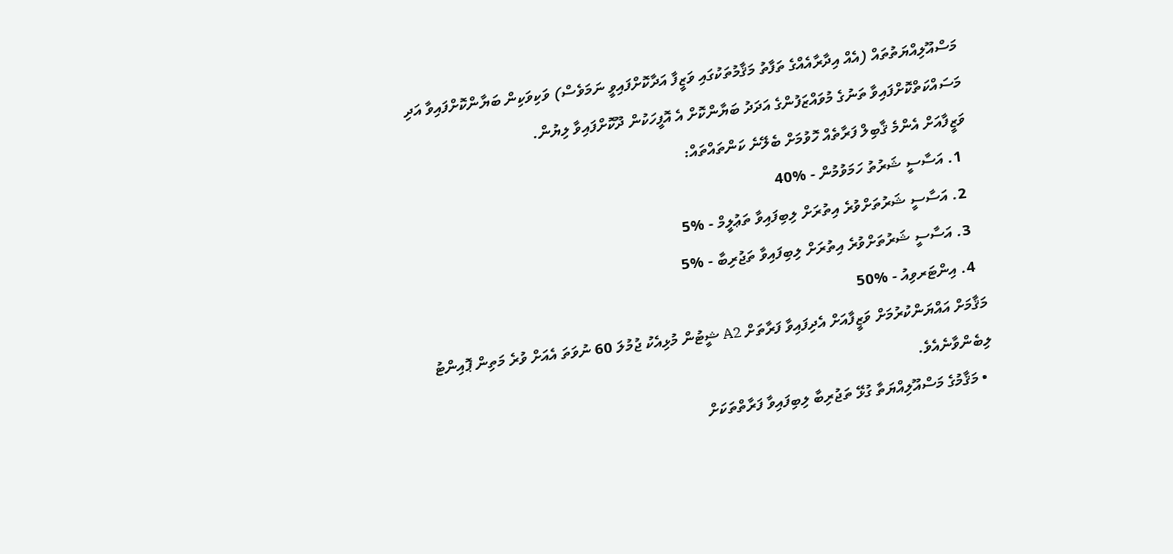މަސްއޫލިއްޔަތުތައް (އެއް އިދާރާއެއްގެ ތަފާތު މަޤާމުތަކުގައި ވަޒީފާ އަދާކޮށްފައިވީ ނަމަވެސް) ވަކިވަކިން ބަޔާންކޮށްފައިވާ އަދި މަސައްކަތްކޮށްފައިވާ ތަނުގެ މުވައްޒަފުންގެ އަދަދު ބަޔާންކޮށް އެ އޮފީހަކުން ދޫކޮށްފައިވާ ލިޔުން.
ވަޒީފާއަށް އެންމެ ޤާބިލް ފަރާތެއް ހޮވުމަށް ބެލޭނެ ކަންތައްތައް:
  1. އަސާސީ ޝަރުތު ހަމަވުމުން - %40
  2. އަސާސީ ޝަރުތަށްވުރެ އިތުރަށް ލިބިފައިވާ ތަޢުލީމް - %5
  3. އަސާސީ ޝަރުތަށްވުރެ އިތުރަށް ލިބިފައިވާ ތަޖުރިބާ - %5
  4. އިންޓަރވިއު - %50
މަޤާމަށް އައްޔަންކުރުމަށް ވަޒީފާއަށް އެދިފައިވާ ފަރާތަށް A2 ޝީޓުން މުޅިއެކު ޖުމުލަ 60 ނުވަތަ އެއަށް ވުރެ މަތިން ޕޮއިންޓު ލިބެންވާނެއެވެ.
  • މަޤާމުގެ މަސްއޫލިއްޔަތާ ގުޅޭ ތަޖުރިބާ ލިބިފައިވާ ފަރާތްތަކަށް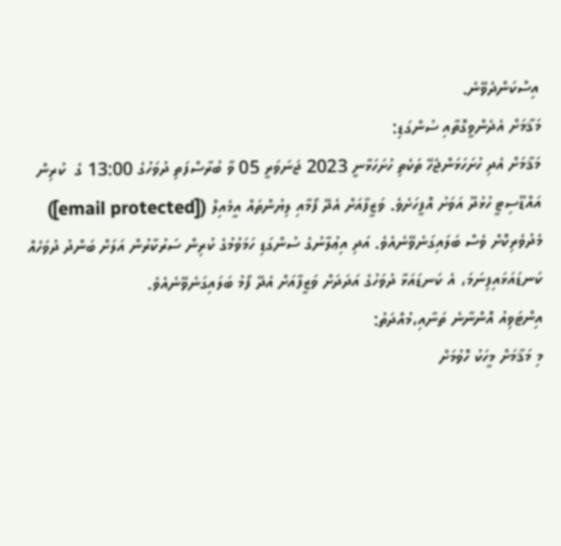އިސްކަންދެވޭނެ.
މަޤާމަށް އެދެންވީގޮތާއި ސުންގަޑި:
މަޤާމަށް އެދި ހުށަހަޅަންޖެހޭ ތަކެތި ހުށަހަޅާނީ 2023 ޖަނަވަރީ 05 ވާ ބުރާސްފަތި ދުވަހުގެ 13:00 ގެ  ކުރިން އައްޑޫސިޓީ ހުޅުދޫ އަވަށު އޮފީހަށެވެ. ވަޒީފާއަށް އެދޭ ފޯމާއި ލިޔުންތައް އީމެއިލް ([email protected]) މެދުވެރިކޮށް ވެސް ބަލައިގަނެވޭނެއެވެ. އަދި އިޢުލާނުގެ ސުންގަޑި ހަމަވުމުގެ ކުރިން ސަރުކާރުން އަލަށް ބަންދު ދުވަހެއް ކަނޑައަޅައިފިނަމަ، އެ ކަނޑައަޅާ ދުވަހުގެ އަދަދަށް ވަޒީފާއަށް އެދޭ ފޯމު ބަލައިގަނެވޭނެއެވެ.
އިންޓަވިއު އޮންނާނެ ތަނާއި،މުއްދަތު:
މި މަޤާމަށް މީހަކު ހޮވުމަށް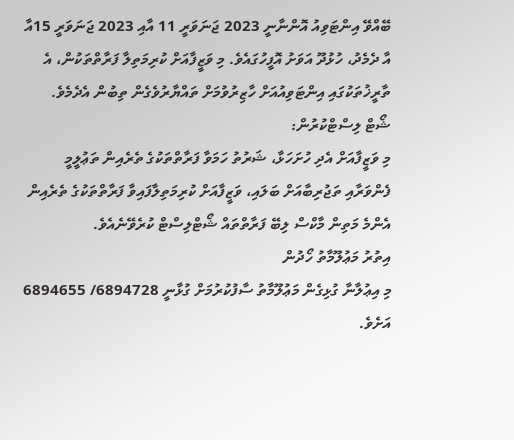ބޭއްވޭ އިންޓަވިއު އޮންނާނީ 2023 ޖަނަވަރީ 11 އާއި 2023 ޖަނަވަރީ 15އާ އާ ދެމެދު، ހުޅުދޫ އަވަށު އޮފީހުގައެވެ. މި ވަޒީފާއަށް ކުރިމަތިލާ ފަރާތްތަކުން، އެ ތާރީޚުތަކުގައި އިންޓަވިއުއަށް ހާޒިރުވުމަށް ތައްޔާރުވެގެން ތިބުން އެދެމެވެ.
ޝޯޓް ލިސްޓްކުރުން:
މި ވަޒީފާއަށް އެދި ހުށަހަޅާ، ޝަރުތު ހަމަވާ ފަރާތްތަކުގެ ތެރެއިން ތަޢުލީމީ ފެންވަރާއި ތަޖުރިބާއަށް ބަލައި، ވަޒީފާއަށް ކުރިމަތިލާފައިވާ ފަރާތްތަކުގެ ތެރެއިން އެންމެ މަތިން މާކްސް ލިބޭ ފަރާތްތައް ޝޯޓްލިސްޓް ކުރެވޭނެއެވެ.
އިތުރު މަޢުލޫމާތު ހޯދުން
މި އިޢުލާނާ ގުޅިގެން މަޢުލޫމާތު ސާފުކުރުމަށް ގުޅާނީ 6894728/ 6894655 އަށެވެ.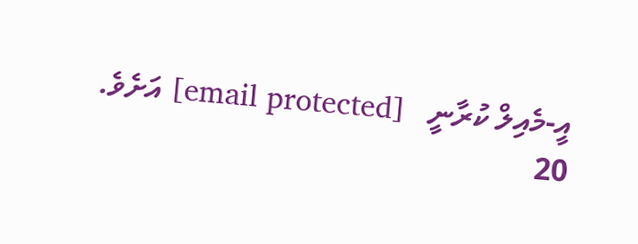އީ-މެއިލް ކުރާނީ   [email protected] އަށެވެ.
20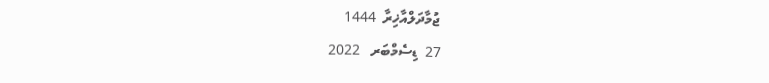ޖުމާދަލްއާޚިރާ  1444
27  ޑިސެމްބަރ   2022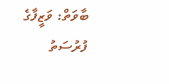ބާވަތް: ވަޒީފާގެ ފުރުސަތު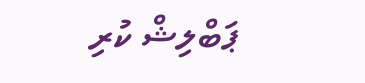ޕަބްލިޝް ކުރި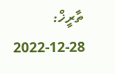ތާރީޚް: 28-12-2022